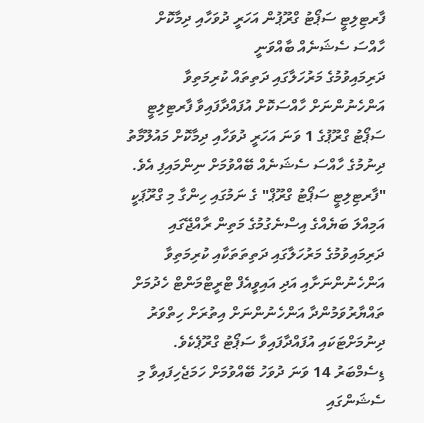ފާރޓިލިޓީ ސަޕޯޓު ގްރޫޕުން އަހަރީ ދުވަހާއި ދިމާކޮށް ހާއްސަ ސެޝަނެއް ބާއްވަނީ
ދަރިމައިވުމުގެ މަރުހަލާގައި ދަތިތައް ކުރިމަތިވާ އަންހެނުންނަށް ހާއްސަކޮށް އުފައްދާފައިވާ ފާރޓިލިޓީ ސަޕޯޓު ގްރޫޕުގެ 1 ވަނަ އަހަރީ ދުވަހާއި ދިމާކޮށް މައުލޫމާތު ދިނުމުގެ ހާއްސަ ސެޝަނެއް ބޭއްވުމަށް ނިންމައިފި އެވެ.
"ފާރޓިލިޓީ ސަޕޯޓު ގްރޫޕް" ގެ ނަމުގައި ހިންގާ މި ގްރޫޕަކީ އަމިއްލަ ބަޔެއްގެ އިސްނެގުމުގެ މަތިން ރާއްޖޭގައި ދަރިމައިވުމުގެ މަރުހަލާގައި ދަތިތަތަކާއި ކުރިމަތިވާ އަންހެނުންނަށާއި އަދި އައިވީއެފް ޓްރީޓްމަންޓް ހެދުމަށް ތައްޔާރުވަމުންދާ އަންހެނުންނަށް އިތުރަށް ހިތްވަރު ދިނުމަށްޓަކައި އުފައްދާފައިވާ ސަޕޯޓު ގްރޫޕެކެވެ.
ޑިސެމްބަރު 14 ވަނަ ދުވަހު ބޭއްވުމަށް ހަމަޖެހިފައިވާ މި ސެޝަންގައި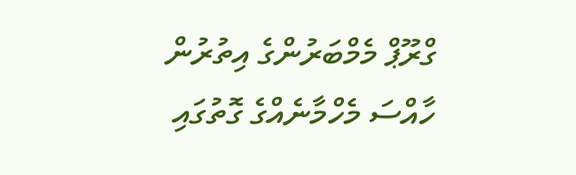ގްރޫޕް މެމްބަރުންގެ އިތުރުން ހާއްސަ މެހްމާނެއްގެ ގޮތުގައި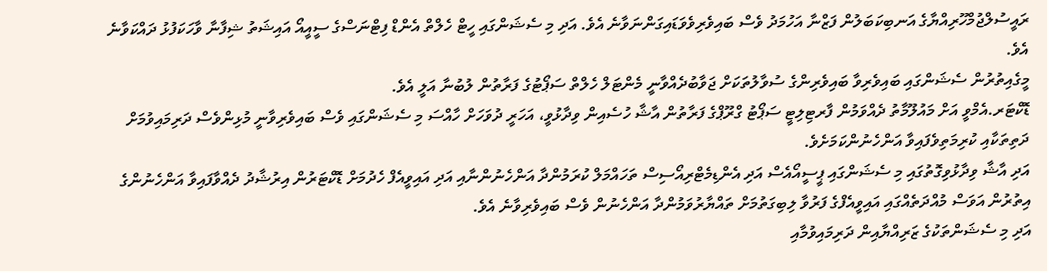ރައީސުލްޖުމްހޫރިއްޔާގެ އަނބިކަބަލުން ފަޒްނާ އަހުމަދު ވެސް ބައިވެރިވެވަޑައިގަންނަވާނެ އެވެ. އަދި މި ސެޝަންގައި ހީޓް ހެލްތް އެންޑް ފިޓްނަސްގެ ސީއީއޯ އައިޝަތު ޝިފާނާ ވާހަކަފުޅު ދައްކަވާނެ އެވެ.
މީގެއިތުރުން ސެޝަންގައި ބައިވެރިވާ ބައިވެރިންގެ ސުވާލުތަކަށް ޖަވާބުދެއްވާނީ މެންޓަލް ހެލްތް ސަޕޯޓުގެ ފަރާތުން ލުބުނާ އަލީ އެވެ.
ޑޮކްޓަރ.އެމްވީ އަށް މައުލޫމާތު ދެއްވަމުން ފާރޓިލިޓީ ސަޕޯޓު ގްރޫޕްގެ ފަރާތުން އާޝާ ހުސެއިން ވިދާޅުވީ، އަހަރީ ދުވަހަށް ހާއްސަ މި ސެޝަންގައި ވެސް ބައިވެރިވާނީ މުޅިންވެސް ދަރިމައިވުމަށް ދަތިތަކާއި ކުރިމަތިވެފައިވާ އަންހެނުންކަމަށެވެ.
އަދި އާޝާ ވިދާޅުވިގޮތުގައި މި ސެޝަންގައި ޕީސީއޯއެސް އަދި އެންޑިމެޓްރިއޯސިސް ތަހައްމަލް ކުރަމުންދާ އަންހެނުންނާއި އަދި އައިވީއެފް ހެދުމަށް ޑޮކްޓަރުން އިރުޝާދު ދެއްވާފައިވާ އަންހެނުންގެ އިތުރުން އަވަސް މުއްދަތެއްގައި އައިވީއެފްގެ ފަރުވާ ލިބިގަތުމަށް ތައްޔާރުވަމުންދާ އަންހެނުން ވެސް ބައިވެރިވާނެ އެވެ.
އަދި މި ސެޝަންތަކުގެ ޒަރިއްޔާއިން ދަރިމައިވުމާއި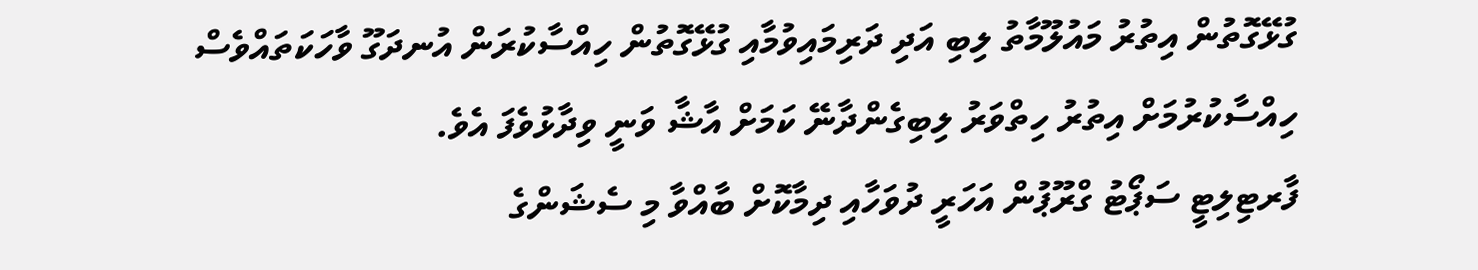ގުޅޭގޮތުން އިތުރު މައުލޫމާތު ލިބި އަދި ދަރިމައިވުމާއި ގުޅޭގޮތުން ހިއްސާކުރަން އުނދަގޫ ވާހަކަތައްވެސް ހިއްސާކުރުމަށް އިތުރު ހިތްވަރު ލިބިގެންދާނޭ ކަމަށް އާޝާ ވަނީ ވިދާޅުވެފަ އެވެ.
ފާރޓިލިޓީ ސަޕޯޓު ގްރޫޕުން އަހަރީ ދުވަހާއި ދިމާކޮށް ބާއްވާ މި ސެޝަންގެ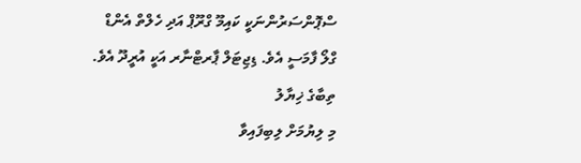ސްޕޮންސަރުންނަކީ ކައިމޫ ގްރޫޕް އަދި ހެލްތް އެންޑް ގްލޯ ފާމަސީ އެވެ. ޑިޖިޓަލް ޕާރޓްނާރ އަކީ އުރީދޫ އެވެ.
ތިބާގެ ޚިޔާލު
މި ލިޔުމަށް ލިބިފައިވާ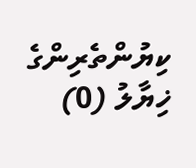ކިޔުންތެރިންގެ ޚިޔާލު (0)